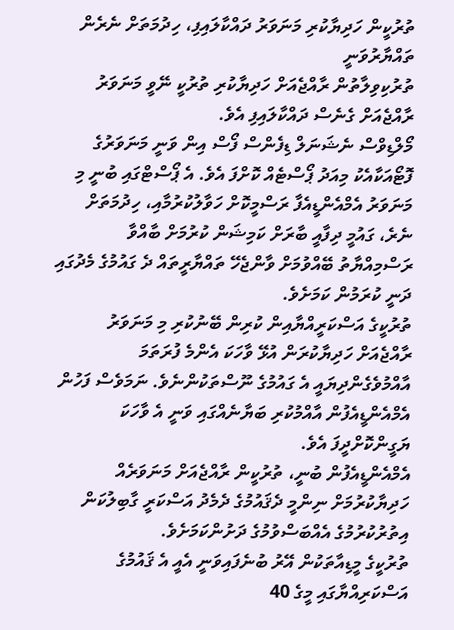ތުރުކީން ހަދިޔާކުރި މަނަވަރު ދައްކާލައިފި، ހިދުމަތަށް ނެރެން ތައްޔާރުވަނީ
ތުރުކިވިލާތުން ރާއްޖެއަށް ހަދިޔާކުރި ތުރުކީ ނޭވީ މަނަވަރު ރާއްޖެއަށް ގެނެސް ދައްކާލައިފި އެވެ.
މޯލްޑިވްސް ނެޝަނަލް ޑިފެންސް ފޯސް އިން ވަނީ މަނަވަރުގެ ފޮޓޯއަކާއެކު މިއަދު ޕޯސްޓެއް ކޮށްފަ އެވެ. އެ ޕޯސްޓްގައި ބުނީ މި މަނަވަރު އެމްއެންޑީއެފާ ރަސްމީކޮށް ހަވާލުކުރުމާއި، ހިދުމަތަށް ނެރެ، ގައުމީ ދިފާއީ ބާރަށް ކަމިޝަން ކުރުމަށް ބާއްވާ ރަސްމިއްޔާތު ބޭއްވުމަށް ވާންޖެހޭ ތައްޔާރީތައް ދެ ގައުމުގެ މެދުގައި ދަނީ ކުރަމުން ކަމަށެވެ.
ތުރުކީގެ އަސްކަރީއްޔާއިން ކުރިން ބޭނުކުރި މި މަނަވަރު ރާއްޖެއަށް ހަދިޔާކުރަން އުޅޭ ވާހަކަ އެންމެ ފުރަތަމަ އާއްމުވެގެންދިޔައީ އެ ގައުމުގެ ނޫސްތަކުންނެވެ. ނަމަވެސް ފަހުން އެމްއެންޑީއެފުން އާއްމުކުރި ބަޔާނެއްގައި ވަނީ އެ ވާހަކަ ޔަގީންކޮށްދީފަ އެވެ.
އެމްއެންޑީއެފުން ބުނީ، ތުރުކީން ރާއްޖެއަށް މަނަވަރެއް ހަދިޔާކުރުމަށް ނިންމީ ދެޤައުމުގެ ދެމެދު އަސްކަރީ ގާބިލުކަން އިތުރުކުރުމުގެ އެއްބަސްވުމުގެ ދަށުންކަމަށެވެ.
ތުރުކީގެ މީޑިއާތަކުން އޭރު ބުނެފައިވަނީ އެއީ އެ ޤައުމުގެ އަސްކަރިއްޔާގައި މީގެ 40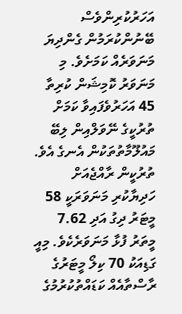އަހަރުކުރިންވެސް ބޭނުންކުރަމުން ގެންދިޔަ މަނަވަރެއް ކަމަށެވެ. މި މަނަވަރު ކޮމިޝަން ކުރިތާ 45 އަހަރުވެފައިވާ ކަމަށް ތުރުކީގެ ނޭވަލްއިން ލިބޭ މައުލޫމާތުތަކުން އެނގެ އެވެ.
ތުރުކީން ރާއްޖެއަށް ހަދިޔާކުރި މަނަވަރަކީ 58 މީޓަރު ދިގު އަދި 7.62 މީތަރު ފުޅާ މަނަވަރެކެވެ. މިއީ ގަޑިއަކު 70 ކިލޯ މީޓަރުގެ ރާސްތާއެއް ކަޑައްތުކުރުމުގެ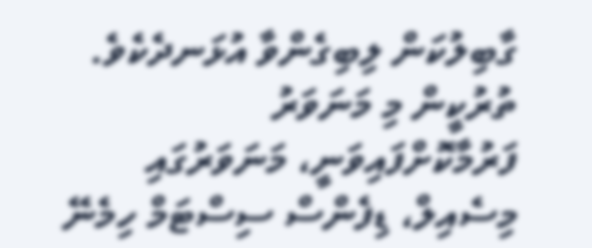ގާބިލުކަން ލިބިގެންވާ އުޅަނދެކެވެ. ތުރުކީން މި މަނަވަރު ފަރުމާކޮށްފައިވަނީ، މަނަވަރުގައި މިސެއިލް، ޑިފެންސް ސިސްޓަމް ހިމެނޭ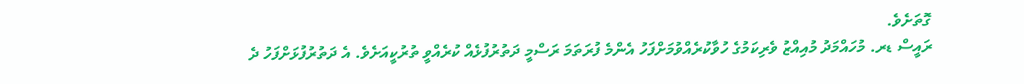ގޮތަށެވެ.
ރައީސް ޑރ. މުހައްމަދު މުއިއްޒު ވެރިކަމުގެ ހުވާކުރެއްވުމަށްފަހު އެންމެ ފުރަތަމަ ރަސްމީ ދަތުރުފުޅެއް ކުރެއްވީ ތުރުކީއަށެވެ. އެ ދަތުރުފުޅަށްފަހު ދެ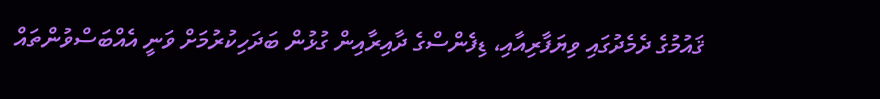ޤައުމުގެ ދެމެދުގައި ވިޔަފާރިއާއި، ޑިފެންސްގެ ދާއިރާއިން ގުޅުން ބަދަހިކުރުމަށް ވަނީ އެއްބަސްވުންތައް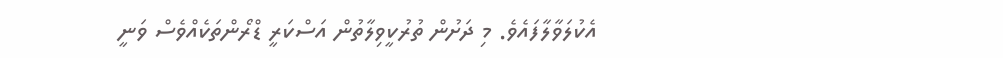އެކުލަވާލާފައެވެ. މި ދަށުން ތުރުކީވިލާތުން އަސްކަރީ ޑްރޯންތަކެއްވެސް ވަނީ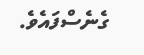ގެނެސްފައެވެ.